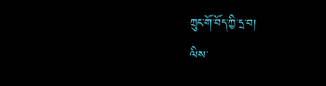ཀྲུང་གོ་བོད་ཀྱི་དྲ་བ།
ལིས་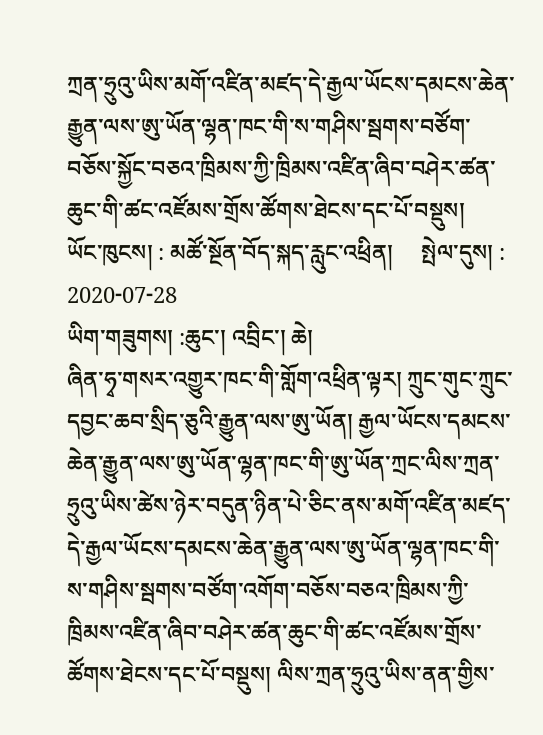ཀྲན་ཧྲུའུ་ཡིས་མགོ་འཛིན་མཛད་དེ་རྒྱལ་ཡོངས་དམངས་ཆེན་རྒྱུན་ལས་ཨུ་ཡོན་ལྷན་ཁང་གི་ས་གཤིས་སྦགས་བཙོག་བཅོས་སྐྱོང་བཅའ་ཁྲིམས་ཀྱི་ཁྲིམས་འཛིན་ཞིབ་བཤེར་ཚན་ཆུང་གི་ཚང་འཛོམས་གྲོས་ཚོགས་ཐེངས་དང་པོ་བསྡུས།
ཡོང་ཁུངས། : མཚོ་སྔོན་བོད་སྐད་རླུང་འཕྲིན།     སྤེལ་དུས། : 2020-07-28
ཡིག་གཟུགས། :ཆུང་། འབྲིང་། ཆེ།
ཞིན་ཧྭ་གསར་འགྱུར་ཁང་གི་གློག་འཕྲིན་ལྟར། ཀྲུང་གུང་ཀྲུང་དབྱང་ཆབ་སྲིད་ཅུའི་རྒྱུན་ལས་ཨུ་ཡོན། རྒྱལ་ཡོངས་དམངས་ཆེན་རྒྱུན་ལས་ཨུ་ཡོན་ལྷན་ཁང་གི་ཨུ་ཡོན་ཀྲང་ལིས་ཀྲན་ཧྲུའུ་ཡིས་ཚེས་ཉེར་བདུན་ཉིན་པེ་ཅིང་ནས་མགོ་འཛིན་མཛད་དེ་རྒྱལ་ཡོངས་དམངས་ཆེན་རྒྱུན་ལས་ཨུ་ཡོན་ལྷན་ཁང་གི་ས་གཤིས་སྦགས་བཙོག་འགོག་བཅོས་བཅའ་ཁྲིམས་ཀྱི་ཁྲིམས་འཛིན་ཞིབ་བཤེར་ཚན་ཆུང་གི་ཚང་འཛོམས་གྲོས་ཚོགས་ཐེངས་དང་པོ་བསྡུས། ལིས་ཀྲན་ཧྲུའུ་ཡིས་ནན་གྱིས་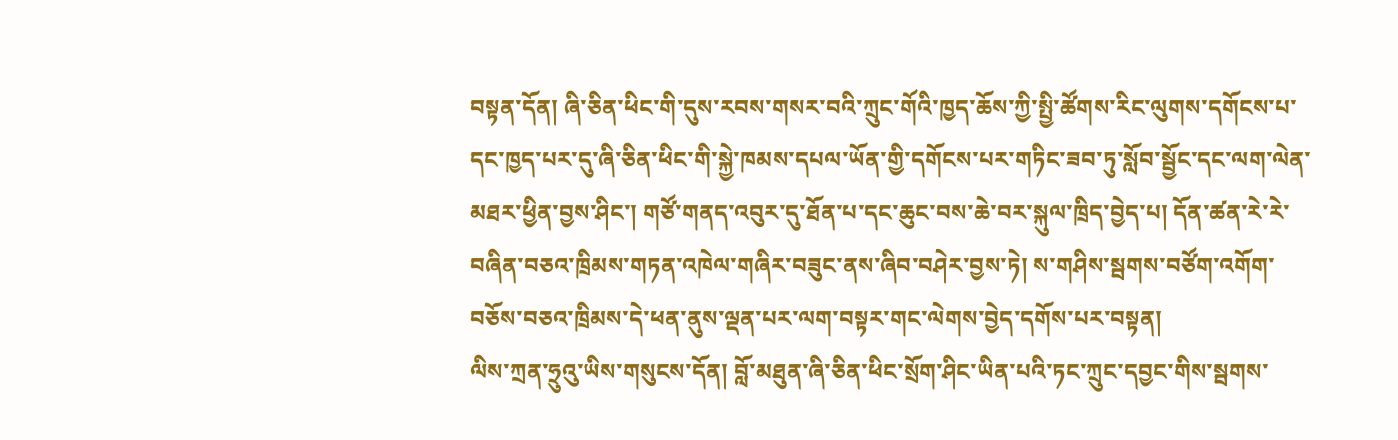བསྟན་དོན། ཞི་ཅིན་ཕིང་གི་དུས་རབས་གསར་བའི་ཀྲུང་གོའི་ཁྱད་ཆོས་ཀྱི་སྤྱི་ཚོགས་རིང་ལུགས་དགོངས་པ་དང་ཁྱད་པར་དུ་ཞི་ཅིན་ཕིང་གི་སྐྱེ་ཁམས་དཔལ་ཡོན་གྱི་དགོངས་པར་གཏིང་ཟབ་ཏུ་སློབ་སྦྱོང་དང་ལག་ལེན་མཐར་ཕྱིན་བྱས་ཤིང་། གཙོ་གནད་འབུར་དུ་ཐོན་པ་དང་ཆུང་བས་ཆེ་བར་སྐུལ་ཁྲིད་བྱེད་པ། དོན་ཚན་རེ་རེ་བཞིན་བཅའ་ཁྲིམས་གཏན་འཁེལ་གཞིར་བཟུང་ནས་ཞིབ་བཤེར་བྱས་ཏེ། ས་གཤིས་སྦགས་བཙོག་འགོག་བཅོས་བཅའ་ཁྲིམས་དེ་ཕན་ནུས་ལྡན་པར་ལག་བསྟར་གང་ལེགས་བྱེད་དགོས་པར་བསྟན།
ལིས་ཀྲན་ཧྲུའུ་ཡིས་གསུངས་དོན། བློ་མཐུན་ཞི་ཅིན་ཕིང་སྲོག་ཤིང་ཡིན་པའི་ཏང་ཀྲུང་དབྱང་གིས་སྦགས་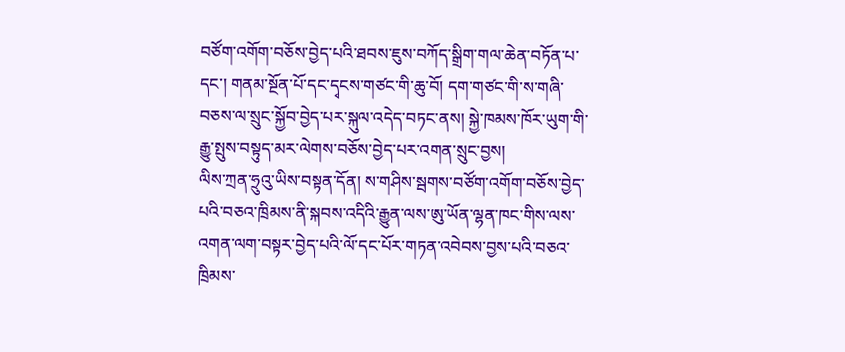བཙོག་འགོག་བཅོས་བྱེད་པའི་ཐབས་ཇུས་བཀོད་སྒྲིག་གལ་ཆེན་བཏོན་པ་དང་། གནམ་སྔོན་པོ་དང་དྭངས་གཙང་གི་ཆུ་བོ། དག་གཙང་གི་ས་གཞི་བཅས་ལ་སྲུང་སྐྱོབ་བྱེད་པར་སྐུལ་འདེད་བཏང་ནས། སྐྱེ་ཁམས་ཁོར་ཡུག་གི་རྒྱུ་སྤུས་བསྟུད་མར་ལེགས་བཅོས་བྱེད་པར་འགན་སྲུང་བྱས།
ལིས་ཀྲན་ཧྲུའུ་ཡིས་བསྟན་དོན། ས་གཤིས་སྦགས་བཙོག་འགོག་བཅོས་བྱེད་པའི་བཅའ་ཁྲིམས་ནི་སྐབས་འདིའི་རྒྱུན་ལས་ཨུ་ཡོན་ལྷན་ཁང་གིས་ལས་འགན་ལག་བསྟར་བྱེད་པའི་ལོ་དང་པོར་གཏན་འབེབས་བྱས་པའི་བཅའ་ཁྲིམས་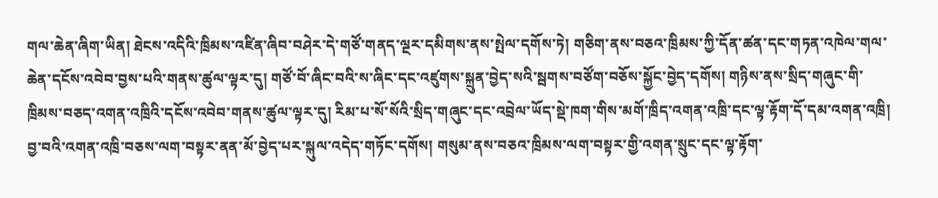གལ་ཆེན་ཞིག་ཡིན། ཐེངས་འདིའི་ཁྲིམས་འཛིན་ཞིབ་བཤེར་དེ་གཙོ་གནད་ལྔར་དམིགས་ནས་སྤེལ་དགོས་ཏེ། གཅིག་ནས་བཅའ་ཁྲིམས་ཀྱི་དོན་ཚན་དང་གཏན་འཁེལ་གལ་ཆེན་དངོས་འབེབ་བྱས་པའི་གནས་ཚུལ་ལྟར་དུ། གཙོ་བོ་ཞིང་བའི་ས་ཞིང་དང་འཛུགས་སྐྲུན་བྱེད་སའི་སྦགས་བཙོག་བཅོས་སྐྱོང་བྱེད་དགོས། གཉིས་ནས་སྲིད་གཞུང་གི་ཁྲིམས་བཅད་འགན་འཁྲིའི་དངོས་འབེབ་གནས་ཚུལ་ལྟར་དུ། རིམ་པ་སོ་སོའི་སྲིད་གཞུང་དང་འབྲེལ་ཡོད་སྡེ་ཁག་གིས་མགོ་ཁྲིད་འགན་འཁྲི་དང་ལྟ་རྟོག་དོ་དམ་འགན་འཁྲི། བྱ་བའི་འགན་འཁྲི་བཅས་ལག་བསྟར་ནན་མོ་བྱེད་པར་སྐུལ་འདེད་གཏོང་དགོས། གསུམ་ནས་བཅའ་ཁྲིམས་ལག་བསྟར་གྱི་འགན་སྲུང་དང་ལྟ་རྟོག་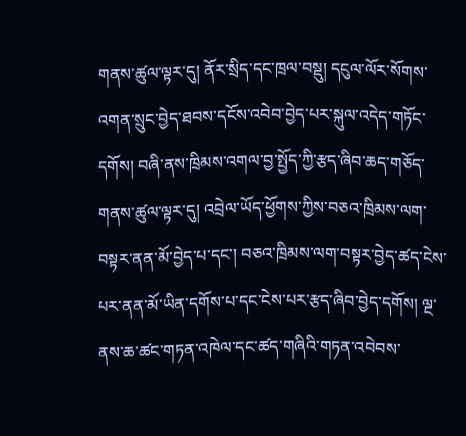གནས་ཚུལ་ལྟར་དུ། ནོར་སྲིད་དང་ཁྲལ་བསྡུ། དངུལ་ལོར་སོགས་འགན་སྲུང་བྱེད་ཐབས་དངོས་འབེབ་བྱེད་པར་སྐུལ་འདེད་གཏོང་དགོས། བཞི་ནས་ཁྲིམས་འགལ་བྱ་སྤྱོད་ཀྱི་རྩད་ཞིབ་ཆད་གཅོད་གནས་ཚུལ་ལྟར་དུ། འབྲེལ་ཡོད་ཕྱོགས་ཀྱིས་བཅའ་ཁྲིམས་ལག་བསྟར་ནན་མོ་བྱེད་པ་དང་། བཅའ་ཁྲིམས་ལག་བསྟར་བྱེད་ཚད་ངེས་པར་ནན་མོ་ཡིན་དགོས་པ་དང་ངེས་པར་རྩད་ཞིབ་བྱེད་དགོས། ལྔ་ནས་ཆ་ཚང་གཏན་འཁེལ་དང་ཚད་གཞིའི་གཏན་འབེབས་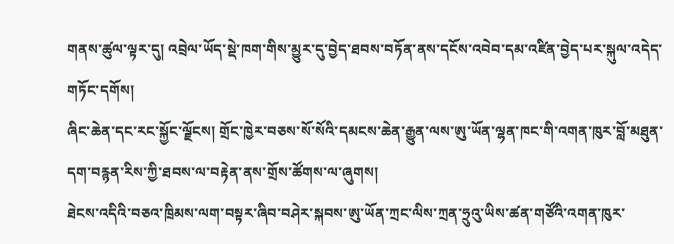གནས་ཚུལ་ལྟར་དུ། འབྲེལ་ཡོད་སྡེ་ཁག་གིས་མྱུར་དུ་བྱེད་ཐབས་བཏོན་ནས་དངོས་འབེབ་དམ་འཛིན་བྱེད་པར་སྐུལ་འདེད་གཏོང་དགོས།
ཞིང་ཆེན་དང་རང་སྐྱོང་ལྗོངས། གྲོང་ཁྱེར་བཅས་སོ་སོའི་དམངས་ཆེན་རྒྱུན་ལས་ཨུ་ཡོན་ལྷན་ཁང་གི་འགན་ཁུར་བློ་མཐུན་དག་བརྙན་རིས་ཀྱི་ཐབས་ལ་བརྟེན་ནས་གྲོས་ཚོགས་ལ་ཞུགས།
ཐེངས་འདིའི་བཅའ་ཁྲིམས་ལག་བསྟར་ཞིབ་བཤེར་སྐབས་ཨུ་ཡོན་ཀྲང་ལིས་ཀྲན་ཧྲུའུ་ཡིས་ཚན་གཙོའི་འགན་ཁུར་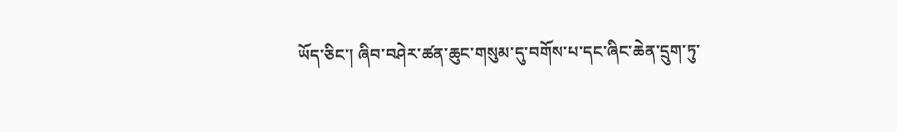ཡོད་ཅིང་། ཞིབ་བཤེར་ཚན་ཆུང་གསུམ་དུ་བགོས་པ་དང་ཞིང་ཆེན་དྲུག་ཏུ་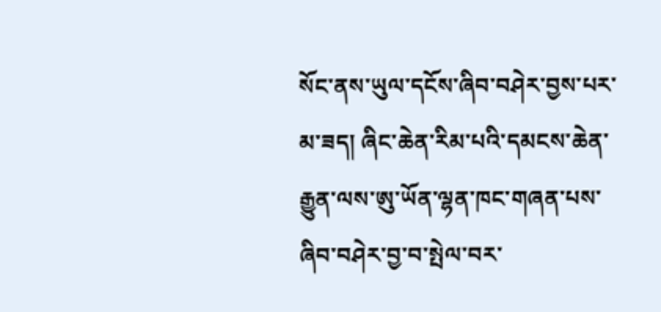སོང་ནས་ཡུལ་དངོས་ཞིབ་བཤེར་བྱས་པར་མ་ཟད། ཞིང་ཆེན་རིམ་པའི་དམངས་ཆེན་རྒྱུན་ལས་ཨུ་ཡོན་ལྷན་ཁང་གཞན་པས་ཞིབ་བཤེར་བྱ་བ་སྤེལ་བར་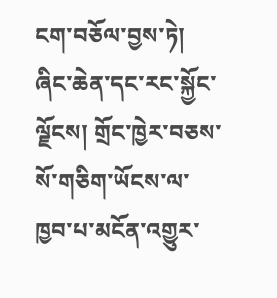ངག་བཅོལ་བྱས་ཏེ། ཞིང་ཆེན་དང་རང་སྐྱོང་ལྗོངས། གྲོང་ཁྱེར་བཅས་སོ་གཅིག་ཡོངས་ལ་ཁྱབ་པ་མངོན་འགྱུར་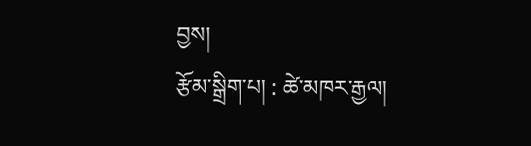བྱས།
རྩོམ་སྒྲིག་པ། : ཚེ་མཁར་རྒྱལ།